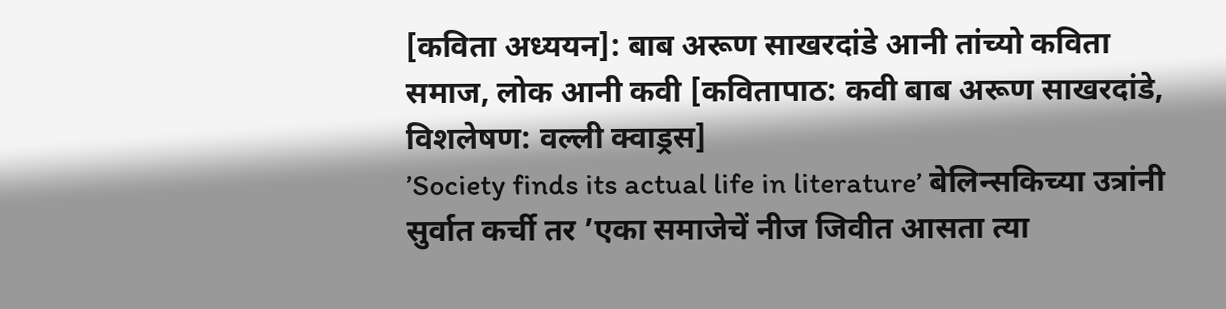[कविता अध्ययन]: बाब अरूण साखरदांडे आनी तांच्यो कविता
समाज, लोक आनी कवी [कवितापाठ: कवी बाब अरूण साखरदांडे, विशलेषण: वल्ली क्वाड्रस]
’Society finds its actual life in literature’ बेलिन्सकिच्या उत्रांनी सुर्वात कर्ची तर ’एका समाजेचें नीज जिवीत आसता त्या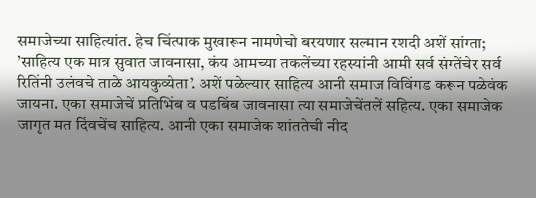समाजेच्या साहित्यांत. हेच चिंत्पाक मुखारून नामणेचो बरयणार सल्मान रशदी अशें सांग्ता; ’साहित्य एक मात्र सुवात जावनासा, कंय आमच्या तकलेंच्या रहस्यांनी आमी सर्व संग्तेंचेर सर्व रितिंनी उलंवचे ताळे आयकुव्येता’. अशें पळेल्यार साहित्य आनी समाज विविंगड करून पळेवंक जायना. एका समाजेचें प्रतिभिंब व पडबिंब जावनासा त्या समाजेचेंतलें सहित्य. एका समाजेक जागृत मत दिंवचेंच साहित्य. आनी एका समाजेक शांततेची नीद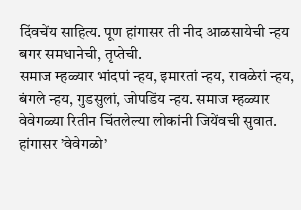दिंवचेंय साहित्य. पूण हांगासर ती नीद आळसायेची न्हय बगर समधानेची, तृप्तेची.
समाज म्हळ्यार भांदपां न्हय, इमारतां न्हय, रावळेरां न्हय, बंगले न्हय, गुडसुलां, जोपडिंय न्हय. समाज म्हळ्यार वेवेगळ्या रितीन चिंतलेल्या लोकांनी जियेंवची सुवात. हांगासर ’वेवेगळो’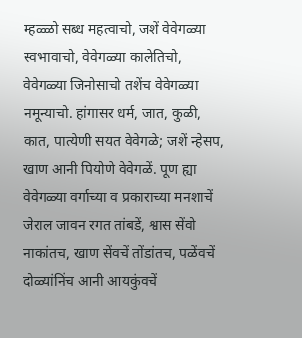म्हळ्ळो सब्ध महत्वाचो, जशें वेवेगळ्या स्वभावाचो, वेवेगळ्या कालेतिचो, वेवेगळ्या जिनोसाचो तशेंच वेवेगळ्या नमून्याचो. हांगासर धर्म, जात, कुळी, कात, पात्येणी सयत वेवेगळे; जशें न्हेसप, खाण आनी पियोणे वेवेगळें. पूण ह्या वेवेगळ्या वर्गाच्या व प्रकाराच्या मनशाचें जेराल जावन रगत तांबडें, श्वास सेंवो नाकांतच, खाण सेंवचें तोंडांतच, पळेंवचें दोळ्यांनिंच आनी आयकुंवचें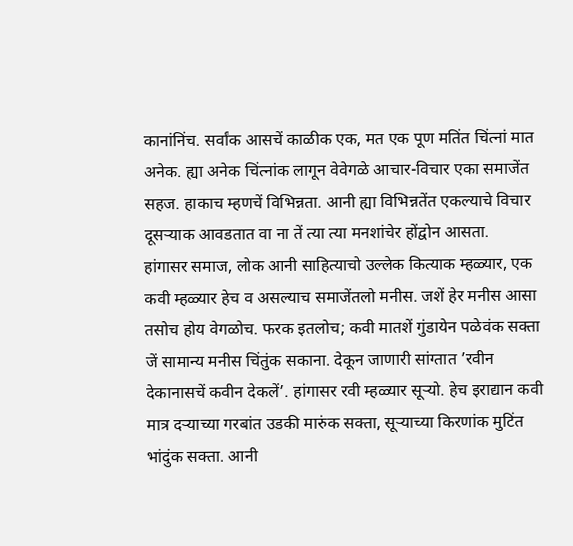कानांनिंच. सर्वांक आसचें काळीक एक, मत एक पूण मतिंत चिंत्नां मात अनेक. ह्या अनेक चिंत्नांक लागून वेवेगळे आचार-विचार एका समाजेंत सहज. हाकाच म्हणचें विभिन्नता. आनी ह्या विभिन्नतेंत एकल्याचे विचार दूसऱ्याक आवडतात वा ना तें त्या त्या मनशांचेर होंद्वोन आसता.
हांगासर समाज, लोक आनी साहित्याचो उल्लेक कित्याक म्हळ्यार, एक कवी म्हळ्यार हेच व असल्याच समाजेंतलो मनीस. जशें हेर मनीस आसा तसोच होय वेगळोच. फरक इतलोच; कवी मातशें गुंडायेन पळेवंक सक्ता जें सामान्य मनीस चिंतुंक सकाना. देकून जाणारी सांग्तात ’रवीन देकानासचें कवीन देकलें’. हांगासर रवी म्हळ्यार सूऱ्यो. हेच इराद्यान कवी मात्र दऱ्याच्या गरबांत उडकी मारुंक सक्ता, सूऱ्याच्या किरणांक मुटिंत भांदुंक सक्ता. आनी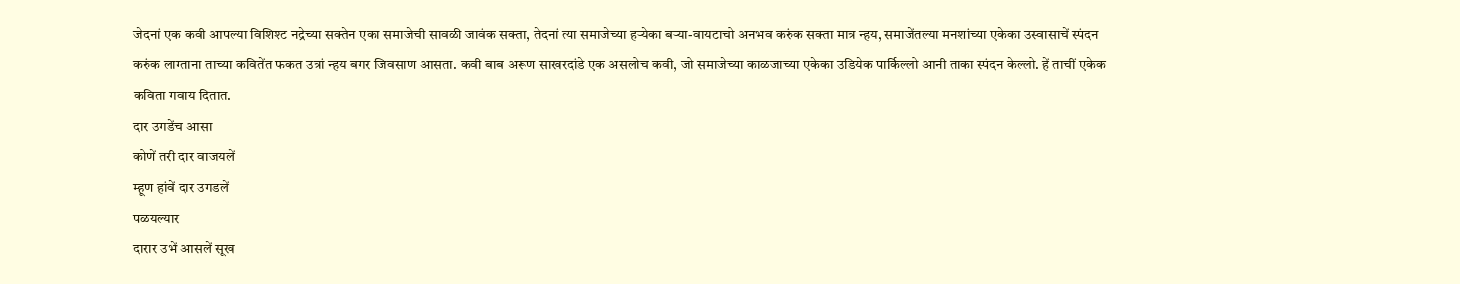जेदनां एक कवी आपल्या विशिश्ट नद्रेच्या सक्तेन एका समाजेची सावळी जावंक सक्ता, तेदनां त्या समाजेच्या हऱ्येका बऱ्या-वायटाचो अनभव करुंक सक्ता मात्र न्हय, समाजेंतल्या मनशांच्या एकेका उस्वासाचें स्पंदन करुंक लाग्ताना ताच्या कवितेंत फकत उत्रां न्हय बगर जिवसाण आसता. कवी बाब अरूण साखरदांडे एक असलोच कवी, जो समाजेच्या काळजाच्या एकेका उडियेक पार्किल्लो आनी ताका स्पंदन केल्लो. हें ताचीं एकेक कविता गवाय दितात.
दार उगडेंच आसा
कोणें तरी दार वाजयलें
म्हूण हांवें दार उगडलें
पळयल्यार
दारार उभें आसलें सूख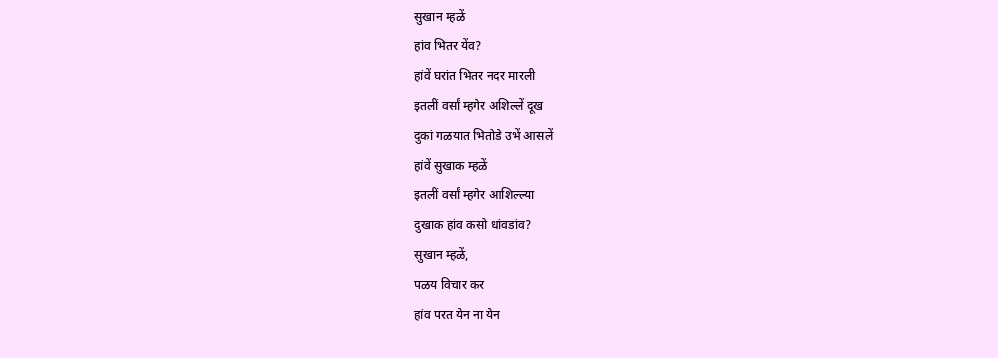सुखान म्हळें
हांव भितर येंव?
हांवें घरांत भितर नदर मारली
इतलीं वर्सां म्हगेर अशिल्लें दूख
दुकां गळयात भितोडे उभें आसलें
हांवें सुखाक म्हळें
इतलीं वर्सां म्हगेर आशिल्ल्या
दुखाक हांव कसो धांवडांव?
सुखान म्हळें,
पळय विचार कर
हांव परत येन ना येन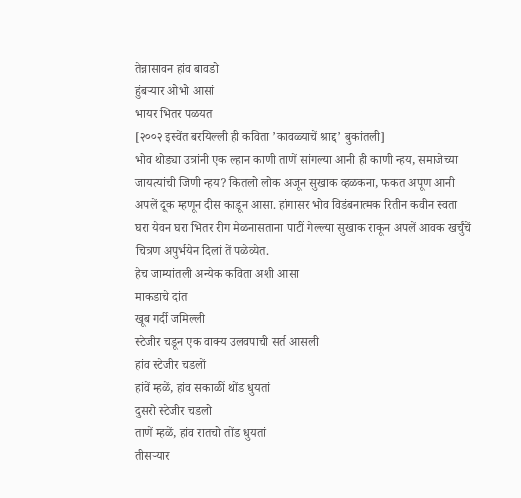तेन्नासावन हांव बावडो
हुंबऱ्यार ओभो आसां
भायर भितर पळयत
[२००२ इस्वेंत बरयिल्ली ही कविता ’कावळ्याचें श्राद्द’ बुकांतली]
भोव थोड्या उत्रांनी एक ल्हान काणी ताणें सांगल्या आनी ही काणी न्हय, समाजेच्या जायत्यांची जिणी न्हय? कितलो लोक अजून सुखाक व्हळकना, फकत अपूण आनी अपलें दूक म्हणून दीस काडून आसा. हांगासर भोव विडंबनात्मक रितीन कवीन स्वता घरा येवन घरा भितर रीग मेळनासताना पाटीं गेल्ल्या सुखाक राकून अपलें आवक खर्चुंचें चित्रण अपुर्भयेन दिलां तें पळेव्येत.
हेच जाम्यांतली अन्येक कविता अशी आसा
माकडाचे दांत
खूब गर्दी जमिल्ली
स्टेजीर चडून एक वाक्य उलवपाची सर्त आसली
हांव स्टेजीर चडलों
हांवें म्हळें, हांव सकाळीं थोंड धुयतां
दुसरो स्टेजीर चडलो
ताणें म्हळें, हांव रातचो तोंड धुयतां
तीसऱ्यार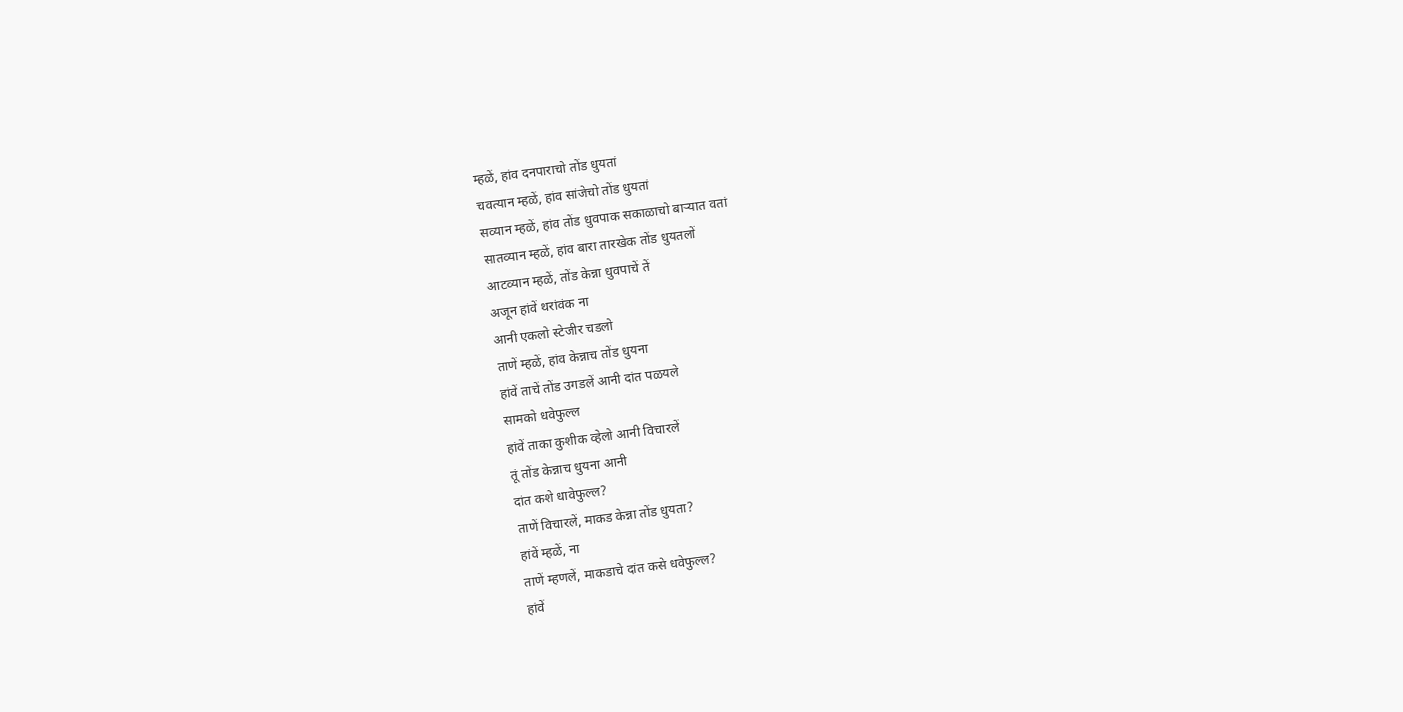म्हळें, हांव दनपाराचो तोंड धुयतां
चवत्यान म्हळें, हांव सांजेचो तोंड धुयतां
सव्यान म्हळें, हांव तोंड धुवपाक सकाळाचो बाऱ्यात वतां
सातव्यान म्हळें, हांव बारा तारखेक तोंड धुयतलों
आटव्यान म्हळें, तोंड केन्ना धुवपाचें तें
अजून हांवें थरांवंक ना
आनी एकलो स्टेजीर चडलो
ताणें म्हळें, हांव केन्नाच तोंड धुयना
हांवें ताचें तोंड उगडलें आनी दांत पळयले
सामको धवेफुल्ल
हांवें ताका कुशीक व्हेलो आनी विचारलें
तूं तोंड केन्नाच धुयना आनी
दांत कशे धावेफुल्ल?
ताणें विचारलें, माकड केन्ना तोंड धुयता?
हांवें म्हळें, ना
ताणें म्हणलें, माकडाचे दांत कसे धवेफुल्ल?
हांवें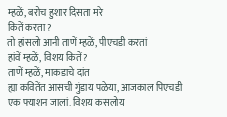म्हळें, बरोच हुशार दिसता मरे
कितें करता?
तो हांसलो आनी ताणें म्हळें, पीएचडी करतां
हांवें म्हळें, विशय कितें?
ताणें म्हळें, माकडाचे दांत
ह्या कवितेंत आसची गुंडाय पळेया, आजकाल पिएचडी एक फ्याशन जालां. विशय कसलोय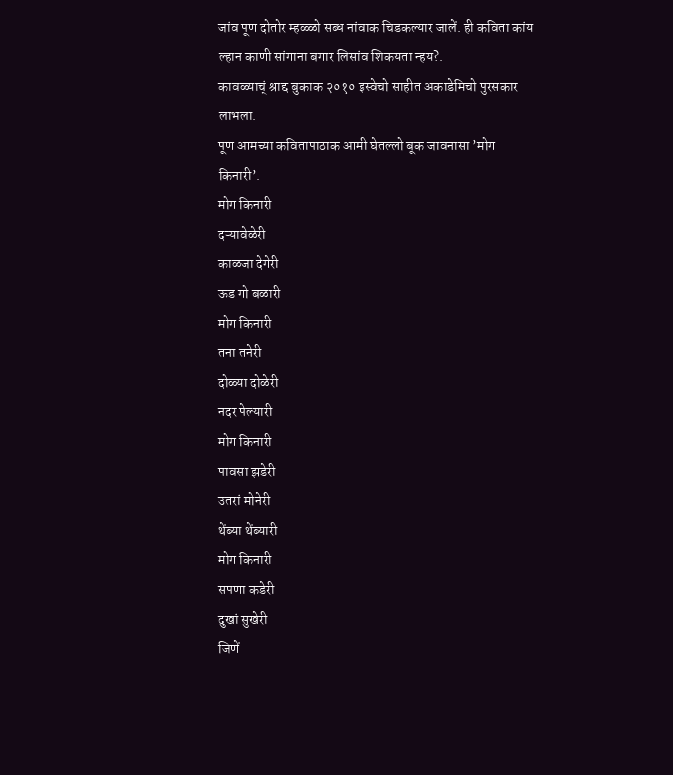जांव पूण दोतोर म्हळ्ळो सब्ध नांवाक चिडकल्यार जालें. ही कविता कांय ल्हान काणी सांगाना बगार लिसांव शिकयता न्हय?.
कावळ्याच्ं श्राद्द बुकाक २०१० इस्वेचो साहीत अकाडेमिचो पुरसकार लाभला.
पूण आमच्या कवितापाठाक आमी घेतल्लो बूक जावनासा ’मोग किनारी’.
मोग किनारी
दऱ्यावेळेरी
काळजा देगेरी
ऊड गो बळारी
मोग किनारी
तना तनेरी
दोळ्या दोळेरी
नदर पेल्यारी
मोग किनारी
पावसा झडेरी
उतरां मोनेरी
थेंब्या थेंब्यारी
मोग किनारी
सपणा कडेरी
दुखां सुखेरी
जिणें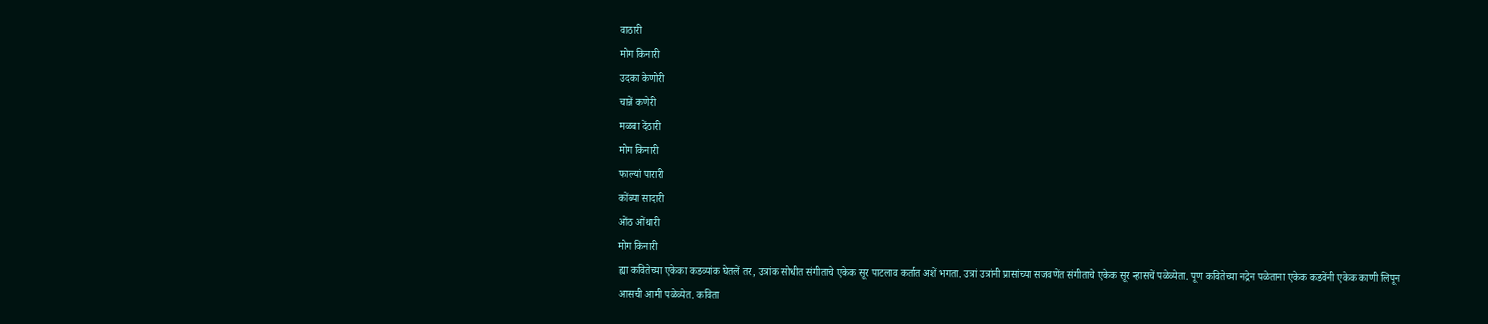वाठारी
मोग किनारी
उदका केणोरी
चान्नें कणेरी
मळबा देंठारी
मोग किनारी
फाल्यां पारारी
कोंब्या सादारी
ओंठ ओंथारी
मोग किनारी
ह्या कवितेच्या एकेका कडव्यांक घेतलें तर, उत्रांक सोधीत संगीताचे एकेक सूर पाटलाव कर्तात अशें भगता. उत्रां उत्रांनी प्रासांच्या सजवणेंत संगीताचे एकेक सूर न्हासचें पळेव्येता. पूण कवितेच्या नद्रेन पळेताना एकेक कडवेंनी एकेक काणी लिपून आसची आमी पळेव्येत. कविता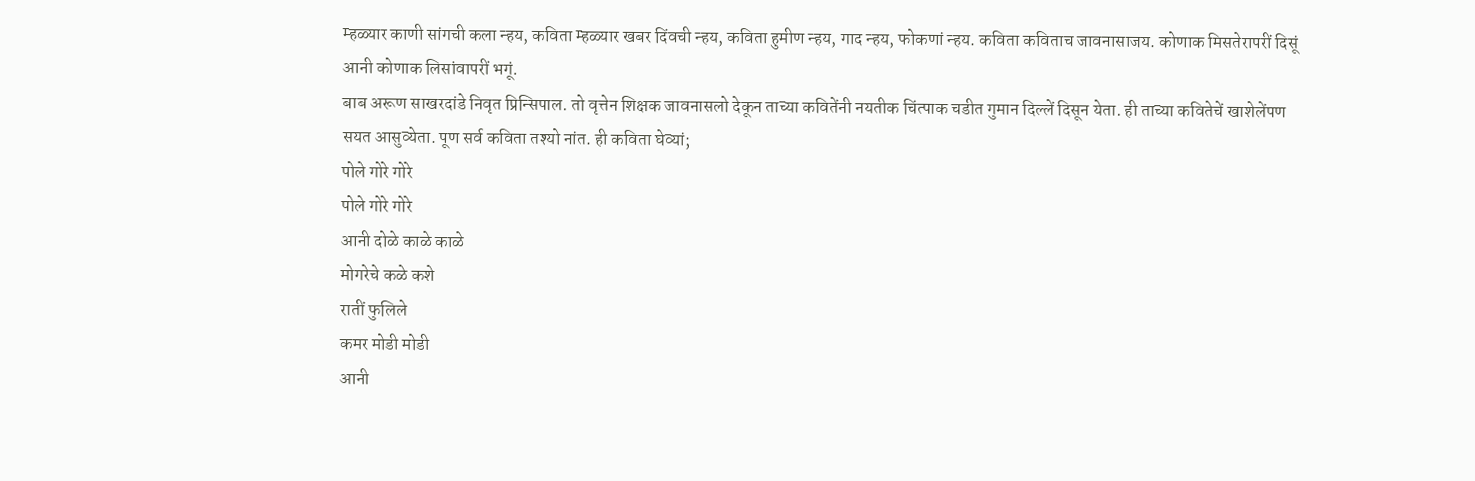म्हळ्यार काणी सांगची कला न्हय, कविता म्हळ्यार खबर दिंवची न्हय, कविता हुमीण न्हय, गाद न्हय, फोकणां न्हय. कविता कविताच जावनासाजय. कोणाक मिसतेरापरीं दिसूं आनी कोणाक लिसांवापरीं भगूं.
बाब अरूण साखरदांडे निवृत प्रिन्सिपाल. तो वृत्तेन शिक्षक जावनासलो देकून ताच्या कवितेंनी नयतीक चिंत्पाक चडीत गुमान दिल्लें दिसून येता. ही ताच्या कवितेचें खाशेलेंपण सयत आसुव्येता. पूण सर्व कविता तश्यो नांत. ही कविता घेव्यां;
पोले गोरे गोरे
पोले गोरे गोरे
आनी दोळे काळे काळे
मोगरेचे कळे कशे
रातीं फुलिले
कमर मोडी मोडी
आनी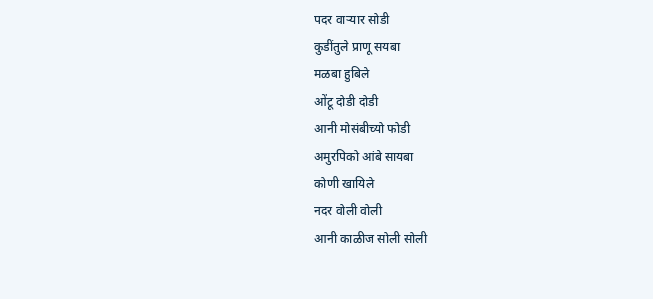पदर वाऱ्यार सोडी
कुडींतुले प्राणू सयबा
मळबा हुबिले
ओंटू दोडी दोडी
आनी मोसंबीच्यो फोडी
अमुरपिको आंबे सायबा
कोणी खायिले
नदर वोली वोली
आनी काळीज सोली सोली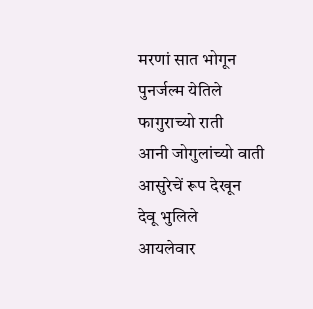मरणां सात भोगून
पुनर्जल्म येतिले
फागुराच्यो राती
आनी जोगुलांच्यो वाती
आसुरेचें रूप देखून
देवू भुलिले
आयलेवार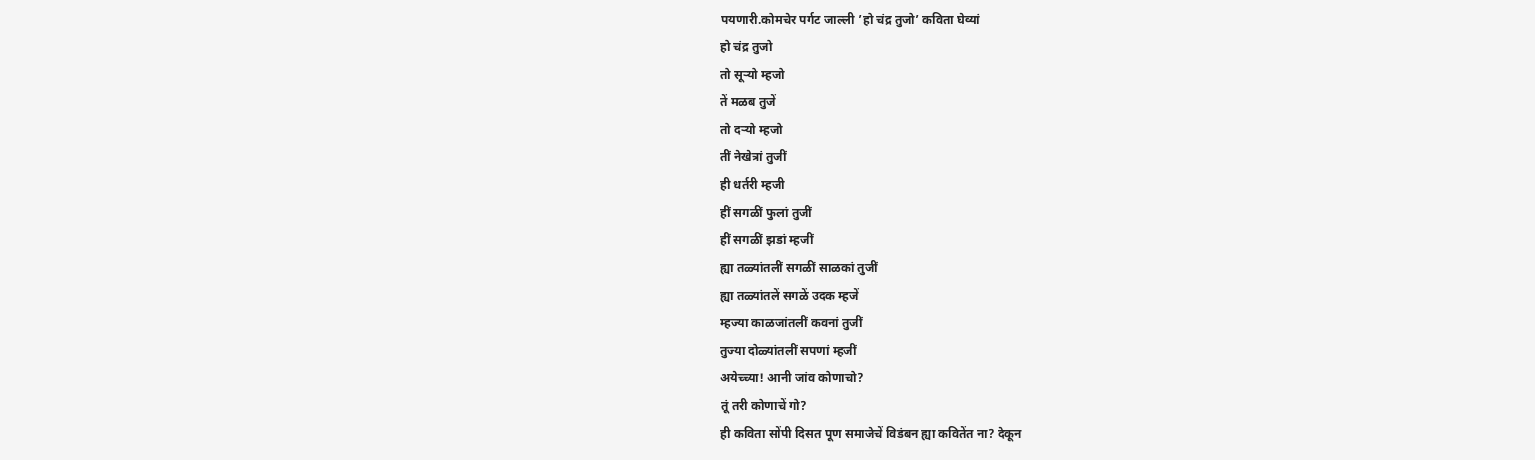पयणारी.कोमचेर पर्गट जाल्ली ’हो चंद्र तुजो’ कविता घेव्यां
हो चंद्र तुजो
तो सूऱ्यो म्हजो
तें मळब तुजें
तो दऱ्यो म्हजो
तीं नेखेत्रां तुजीं
ही धर्तरी म्हजी
हीं सगळीं फुलां तुजीं
हीं सगळीं झडां म्हजीं
ह्या तळ्यांतलीं सगळीं साळकां तुजीं
ह्या तळ्यांतलें सगळें उदक म्हजें
म्हज्या काळजांतलीं कवनां तुजीं
तुज्या दोळ्यांतलीं सपणां म्हजीं
अयेच्च्या! आनी जांव कोणाचो?
तूं तरी कोणाचें गो?
ही कविता सोंपी दिसत पूण समाजेचें विडंबन ह्या कवितेंत ना? देकून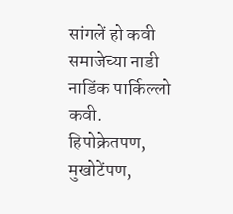सांगलें हो कवी समाजेच्या नाडी नाडिंक पार्किल्लो कवी. हिपोक्रेतपण, मुखोटेंपण,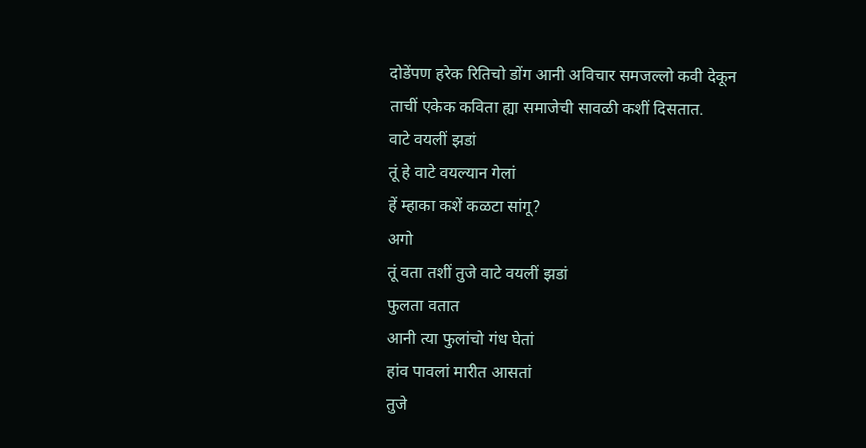दोडेंपण हरेक रितिचो डोंग आनी अविचार समजल्लो कवी देकून ताचीं एकेक कविता ह्या समाजेची सावळी कशीं दिसतात.
वाटे वयलीं झडां
तूं हे वाटे वयल्यान गेलां
हें म्हाका कशें कळटा सांगू?
अगो
तूं वता तशीं तुजे वाटे वयलीं झडां
फुलता वतात
आनी त्या फुलांचो गंध घेतां
हांव पावलां मारीत आसतां
तुजे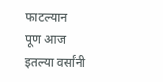फाटल्यान
पूण आज इतल्या वर्सांनी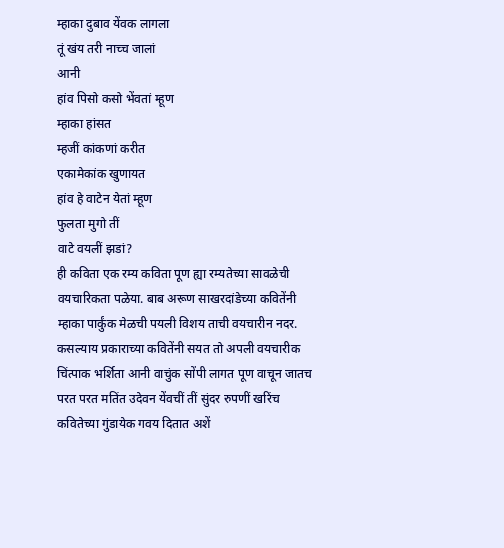म्हाका दुबाव येंवक लागला
तूं खंय तरी नाच्च जालां
आनी
हांव पिसो कसो भेंवतां म्हूण
म्हाका हांसत
म्हजीं कांकणां करीत
एकामेकांक खुणायत
हांव हे वाटेन येतां म्हूण
फुलता मुगो तीं
वाटे वयलीं झडां?
ही कविता एक रम्य कविता पूण ह्या रम्यतेच्या सावळेची वयचारिकता पळेया. बाब अरूण साखरदांडेच्या कवितेंनी म्हाका पार्कुंक मेळची पयली विशय ताची वयचारीन नदर. कसल्याय प्रकाराच्या कवितेंनी सयत तो अपली वयचारीक चिंत्पाक भर्शिता आनी वाचुंक सोंपी लागत पूण वाचून जातच परत परत मतिंत उदेवन येंवचीं तीं सुंदर रुपणीं खरिंच कवितेच्या गुंडायेक गवय दितात अशें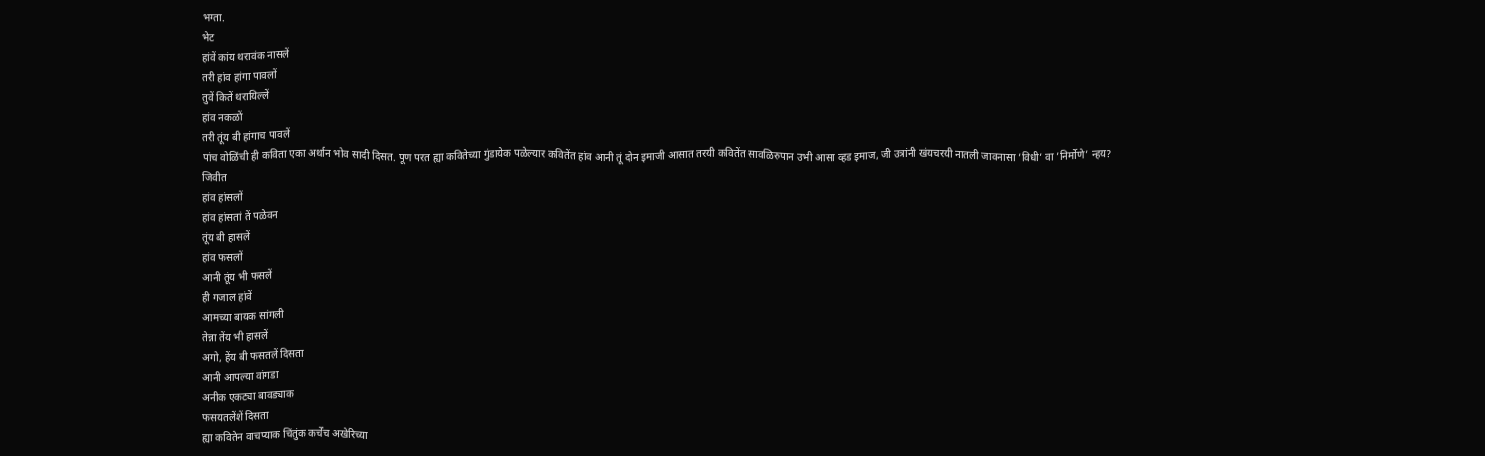भग्ता.
भेट
हांवें कांय थरावंक नासलें
तरी हांव हांगा पावलों
तुवें कितें थरायिल्लें
हांव नकळों
तरी तूंय बी हांगाच पावलें
पांच वोळिंची ही कविता एका अर्थान भोव सादी दिसत. पूण परत ह्या कवितेच्या गुंडायेक पळेल्यार कवितेंत हांव आनी तूं दोन इमाजी आसात तरयी कवितेंत सावळिरुपान उभी आसा व्हड इमाज, जी उत्रांनी खंयचरयी नातली जावनासा ’विधी’ वा ’निर्मोणे’ न्हय?
जिवीत
हांव हांसलों
हांव हांसतां तें पळेवन
तूंय बी हासलें
हांव फसलों
आनी तूंय भी फसलें
ही गजाल हांवें
आमच्या बायक सांगली
तेन्ना तेंय भी हासलें
अगो, हेंय बी फसतलें दिसता
आनी आपल्या वांगडा
अनीक एकट्या बावड्याक
फसयतलेंशें दिसता
ह्या कवितेन वाचप्याक चिंतुंक कर्चेंच अखेरिच्या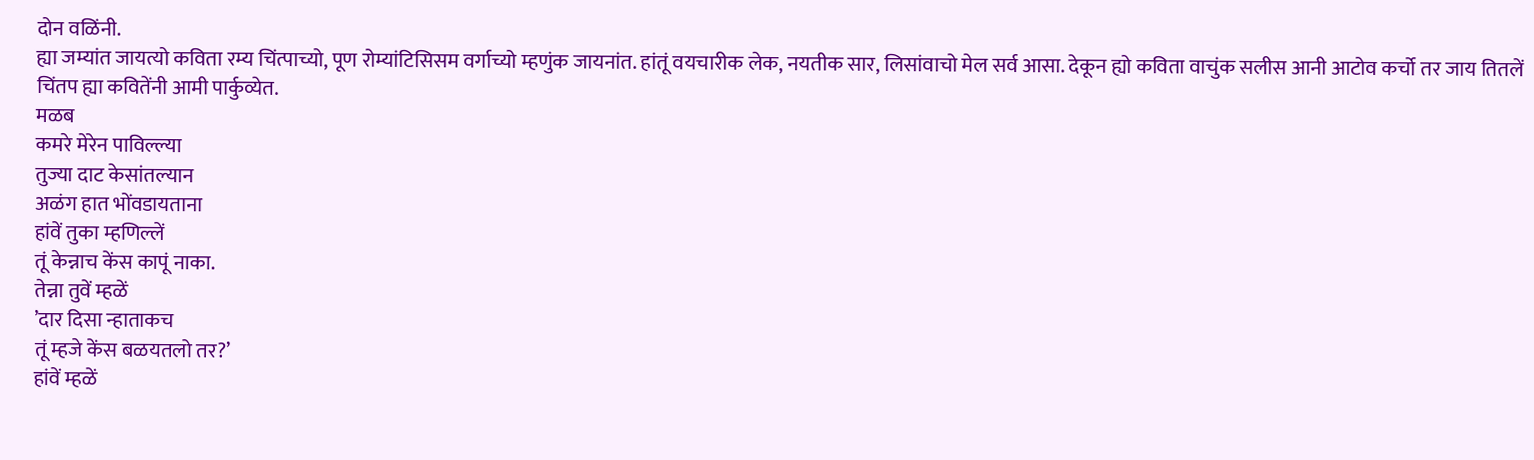दोन वळिंनी.
ह्या जम्यांत जायत्यो कविता रम्य चिंत्पाच्यो, पूण रोम्यांटिसिसम वर्गाच्यो म्हणुंक जायनांत. हांतूं वयचारीक लेक, नयतीक सार, लिसांवाचो मेल सर्व आसा. देकून ह्यो कविता वाचुंक सलीस आनी आटोव कर्चो तर जाय तितलें चिंतप ह्या कवितेंनी आमी पार्कुव्येत.
मळब
कमरे मेरेन पाविल्ल्या
तुज्या दाट केसांतल्यान
अळंग हात भोंवडायताना
हांवें तुका म्हणिल्लें
तूं केन्नाच केंस कापूं नाका.
तेन्ना तुवें म्हळें
’दार दिसा न्हाताकच
तूं म्हजे केंस बळयतलो तर?’
हांवें म्हळें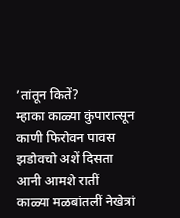’तांतून कितें?
म्हाका काळ्या कुंपारात्सून
काणी फिरोवन पावस झडोवचो अशें दिसता
आनी आमशे रातीं
काळ्या मळबांतलीं नेखेत्रां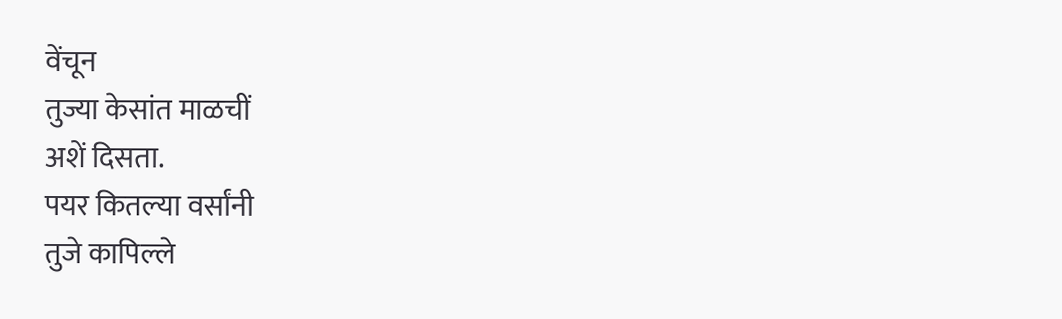वेंचून
तुज्या केसांत माळचीं
अशें दिसता.
पयर कितल्या वर्सांनी
तुजे कापिल्ले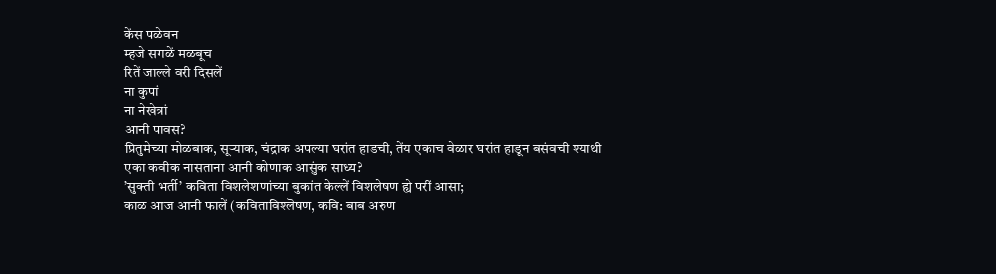केंस पळेवन
म्हजे सगळें मळबूच
रितें जाल्ले वरी दिसलें
ना कुपां
ना नेखेत्रां
आनी पावस?
प्रितुमेच्या मोळबाक, सूऱ्याक, चंद्राक अपल्या घरांत हाडची, तेंय एकाच वेळार घरांत हाडून बसंवची श्याथी एका कवीक नासताना आनी कोणाक आसुंक साध्य?
’सुक्ती भर्ती’ कविता विशलेशणांच्या बुकांत केल्लें विशलेषण ह्ये परीं आसा;
काळ आज आनी फालें (कविताविश्लॆषण, कवि: बाब अरुण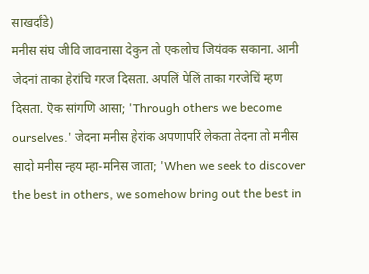साखर्दांडे)
मनीस संघ जीवि जावनासा देकुन तो एकलोच जियंवक सकाना. आनी जेदनां ताका हेरांचि गरज दिसता. अपलिं पेलिं ताका गरजेचिं म्हण दिसता. ऎक सांगणि आसा; 'Through others we become ourselves.' जेदना मनीस हेरांक अपणापरिं लेकता तेदना तो मनीस सादो मनीस न्हय म्हा-मनिस जाता; 'When we seek to discover the best in others, we somehow bring out the best in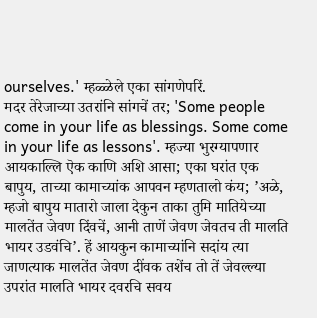ourselves.' म्हळ्ळेले एका सांगणेपरिं.
मदर तेरेजाच्या उतरांनि सांगचें तर; 'Some people come in your life as blessings. Some come in your life as lessons'. म्हज्या भुरग्यापणार आयकाल्लि ऎक काणि अशि आसा; एका घरांत एक बापुय, ताच्या कामाच्यांक आपवन म्हणतालो कंय; ’अळे, म्हजो बापुय मातारो जाला देकुन ताका तुमि मातियेच्या मालतेंत जेवण दिंवचें, आनी ताणें जेवण जेवतच ती मालति भायर उडवंचि’. हें आयकुन कामाच्यांनि सदांय त्या जाणत्याक मालतेंत जेवण दींवक तशेंच तो तें जेवल्ल्या उपरांत मालति भायर दवरचि सवय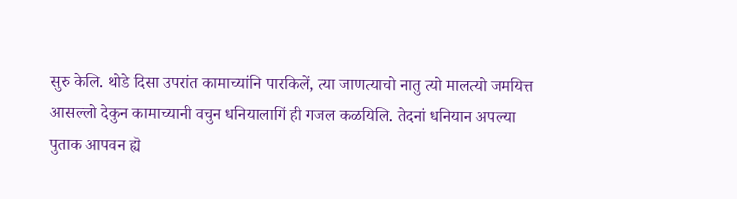सुरु केलि. थोडे दिसा उपरांत कामाच्यांनि पारकिलें, त्या जाणत्याचो नातु त्यो मालत्यो जमयित्त आसल्लो देकुन कामाच्यानी वचुन धनियालागिं ही गजल कळयिलि. तेदनां धनियान अपल्या पुताक आपवन ह्यॆ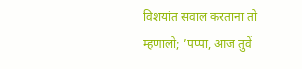विशयांत सवाल करताना तो म्हणालो; ’पप्पा, आज तुवें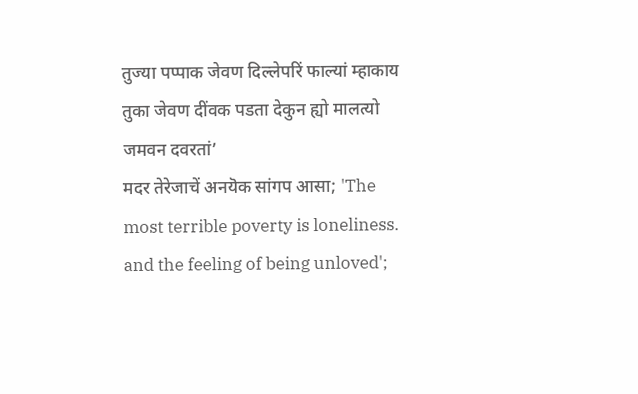तुज्या पप्पाक जेवण दिल्लेपरिं फाल्यां म्हाकाय तुका जेवण दींवक पडता देकुन ह्यो मालत्यो जमवन दवरतां’
मदर तेरेजाचें अनयॆक सांगप आसा; 'The most terrible poverty is loneliness. and the feeling of being unloved';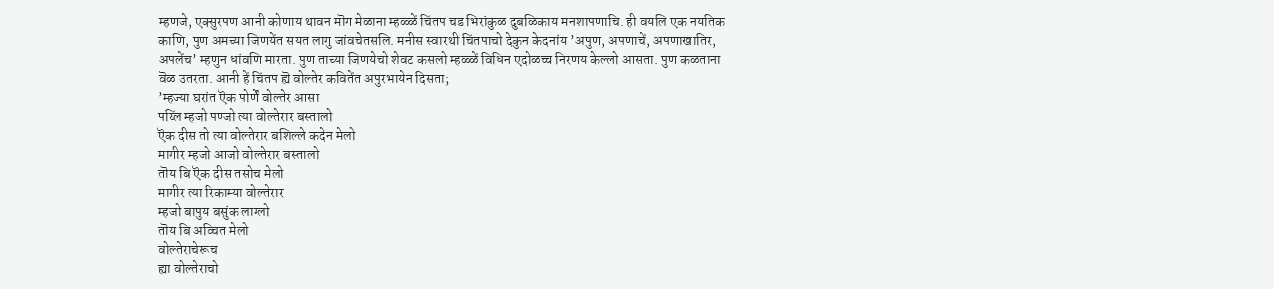म्हणजे, एक्सुरपण आनी कोणाय थावन मॊग मेळाना म्हळ्ळें चिंतप चड भिरांकुळ दुबळिकाय मनशापणाचि. ही वयलि एक नयतिक काणि, पुण अमच्या जिणयेंत सयत लागु जांवचेतसलि. मनीस स्वारथी चिंतपाचो देकुन केदनांय ’अपुण, अपणाचें, अपणाखातिर, अपलेंच’ म्हणुन धांवणि मारता. पुण ताच्या जिणयेचो शेवट कसलो म्हळ्ळें विधिन एदोळच्च निरणय केल्लो आसता. पुण कळताना वॆळ उतरता. आनी हें चिंतप ह्यॆ वोल्तेर कवितेंत अपुरभायेन दिसता;
’म्हज्या घरांत ऎक पोर्णें वोल्तेर आसा
पय्लिं म्हजो पण्जो त्या वोल्तेरार बस्तालो
ऎक दीस तो त्या वोल्तेरार बशिल्ले कदेन मेलो
मागीर म्हजो आजो वोल्तेरार बस्तालो
तॊय बि ऎक दीस तसोच मेलो
मागीर त्या रिकाम्या वोल्तेरार
म्हजो बापुय बसुंक लाग्लो
तॊय बि अव्चित मेलो
वोल्तेराचेरूच
ह्या वोल्तेराचो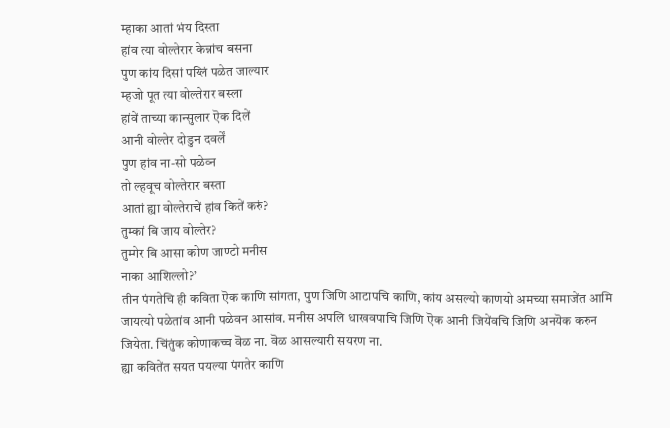म्हाका आतां भंय दिस्ता
हांव त्या वोल्तेरार केन्नांच बसना
पुण कांय दिसां पय्लिं पळेत जाल्यार
म्हजो पूत त्या वोल्तेरार बस्ला
हांवें ताच्या कान्सुलार ऎक दिलें
आनी वोल्तेर दोडुन दवर्लें
पुण हांव ना-सो पळेव्न
तो ल्हवूच वोल्तेरार बस्ता
आतां ह्या वोल्तेराचें हांव कितें करुं?
तुम्कां बि जाय वोल्तेर?
तुम्गेर बि आसा कोण जाण्टो मनीस
नाका आशिल्लो?’
तीन पंगतेचि ही कविता ऎक काणि सांगता, पुण जिणि आटापचि काणि, कांय असल्यो काणयो अमच्या समाजेंत आमि जायत्यो पळेतांव आनी पळेवन आसांव. मनीस अपलि धाखवपाचि जिणि ऎक आनी जियेंवचि जिणि अनयॆक करुन जियेता. चिंतुंक कोणाकच्च वॆळ ना. वॆळ आसल्यारी सयरण ना.
ह्या कवितेंत सयत पयल्या पंगतेर काणि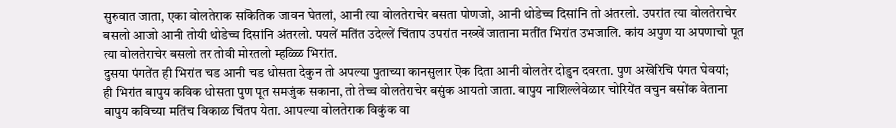सुरुवात जाता, एका वोलतेराक सांकॆतिक जावन घेतलां, आनी त्या वोलतेराचेर बसता पोणजो, आनी थोडेच्च दिसांनि तो अंतरलो. उपरांत त्या वोलतेराचेर बसलो आजो आनी तोयी थोडेच्च दिसांनि अंतरलो. पयलें मतिंत उदेल्लें चिंताप उपरांत नख्खें जाताना मतींत भिरांत उभजालि. कांय अपुण या अपणाचो पूत त्या वोलतेराचेर बसलो तर तोवी मोरतलो म्हळ्ळि भिरांत.
दुसया पंगतेंत ही भिरांत चड आनी चड धोसता देकुन तो अपल्या पुताच्या कानसुलार ऎक दिता आनी वोलतेर दोडुन दवरता. पुण अखॆरिचि पंगत घेवयां;
ही भिरांत बापुय कविक धोसता पुण पूत समजुंक सकाना, तो तेच्च वोलतेराचेर बसुंक आयतो जाता. बापुय नाशिल्लेवेळार चोरियेंत वचुन बसोंक वेताना बापुय कविच्या मतिंच विकाळ चिंतप येता. आपल्या वोलतेराक विकुंक वा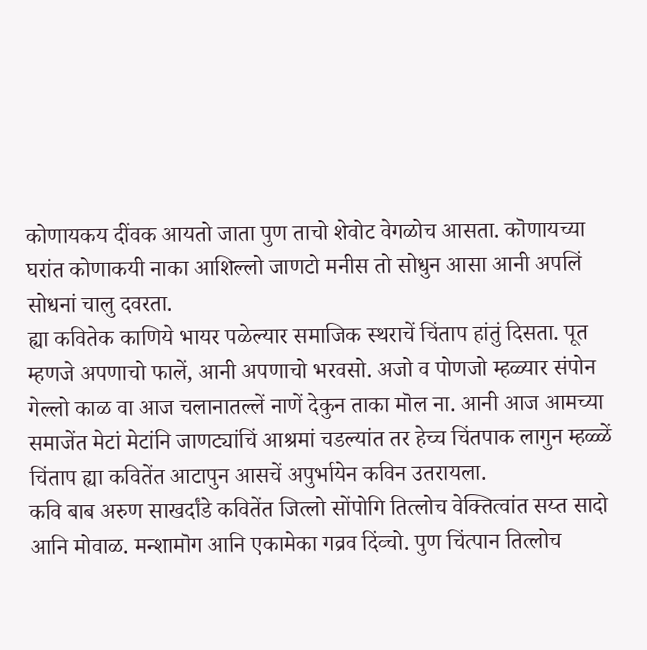कोणायकय दींवक आयतो जाता पुण ताचो शेवोट वेगळोच आसता. कॊणायच्या घरांत कोणाकयी नाका आशिल्लो जाणटो मनीस तो सोधुन आसा आनी अपलिं सोधनां चालु दवरता.
ह्या कवितेक काणिये भायर पळेल्यार समाजिक स्थराचें चिंताप हांतुं दिसता. पूत म्हणजे अपणाचो फालें, आनी अपणाचो भरवसो. अजो व पोणजो म्हळ्यार संपोन गेल्लो काळ वा आज चलानातल्लें नाणें देकुन ताका मॊल ना. आनी आज आमच्या समाजेंत मेटां मेटांनि जाणट्यांचिं आश्रमां चडल्यांत तर हेच्च चिंतपाक लागुन म्हळ्ळें चिंताप ह्या कवितेंत आटापुन आसचें अपुर्भायेन कविन उतरायला.
कवि बाब अरुण साखर्दांडे कवितेंत जित्लो सोंपोगि तित्लोच वेक्तित्वांत सय्त सादो आनि मोवाळ. मन्शामॊग आनि एकामेका गव्रव दिंव्चो. पुण चिंत्पान तित्लोच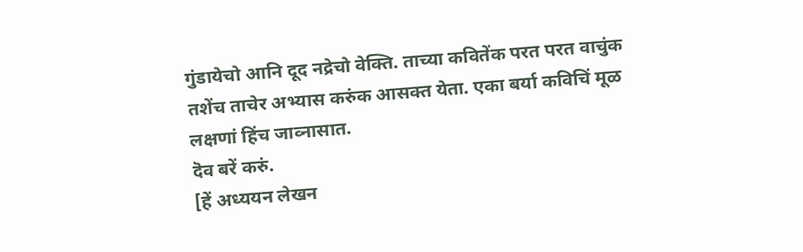गुंडायेचो आनि दूद नद्रेचो वेक्ति. ताच्या कवितेंक परत परत वाचुंक तशेंच ताचेर अभ्यास करुंक आसक्त येता. एका बर्या कविचिं मूळ लक्षणां हिंच जाव्नासात.
दॆव बरें करुं.
[हें अध्ययन लेखन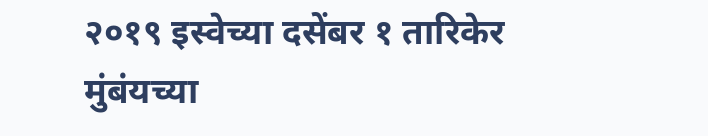२०१९ इस्वेच्या दसेंबर १ तारिकेर मुंबंयच्या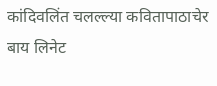कांदिवलिंत चलल्ल्या कवितापाठाचेर बाय लिनेट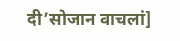दी’सोजान वाचलां]